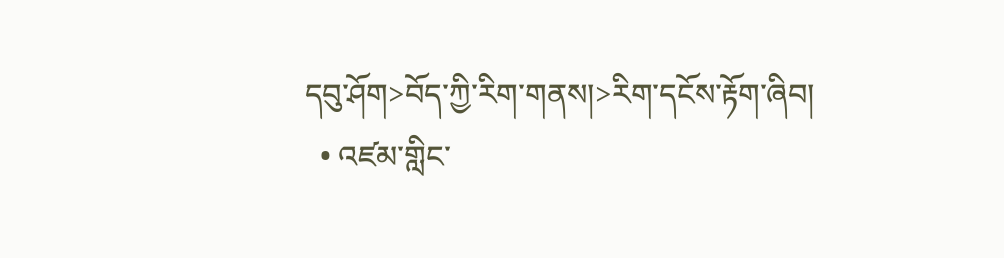དབུ་ཤོག>བོད་ཀྱི་རིག་གནས།>རིག་དངོས་རྟོག་ཞིབ།
  • འཛམ་གླིང་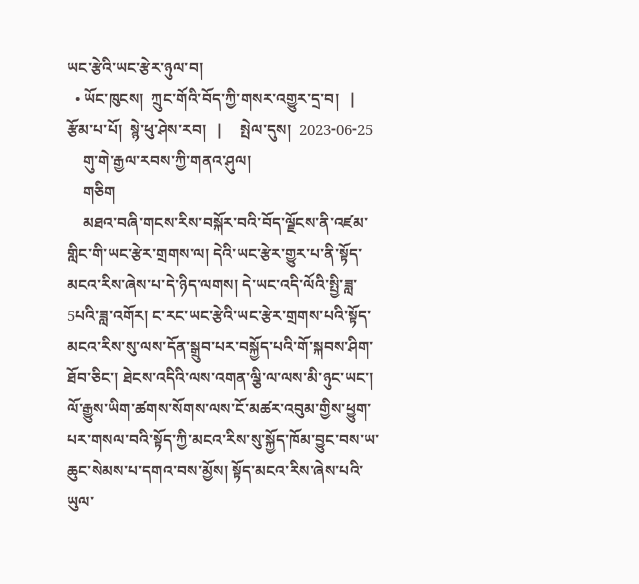ཡང་རྩེའི་ཡང་རྩེར་ཉུལ་བ།
  • ཡོང་ཁུངས།  ཀྲུང་གོའི་བོད་ཀྱི་གསར་འགྱུར་དྲ་བ།   |     རྩོམ་པ་པོ།  སྙེ་ཕུ་ཤེས་རབ།   |     སྤེལ་དུས།  2023-06-25
    གུ་གེ་རྒྱལ་རབས་ཀྱི་གནའ་ཤུལ།
    གཅིག
    མཐའ་བཞི་གངས་རིས་བསྐོར་བའི་བོད་ལྗོངས་ནི་འཛམ་གླིང་གི་ཡང་རྩེར་གྲགས་ལ། དེའི་ཡང་རྩེར་གྱུར་པ་ནི་སྟོད་མངའ་རིས་ཞེས་པ་དེ་ཉིད་ལགས། དེ་ཡང་འདི་ལོའི་སྤྱི་ཟླ་5པའི་ཟླ་འགོར། ང་རང་ཡང་རྩེའི་ཡང་རྩེར་གྲགས་པའི་སྟོད་མངའ་རིས་སུ་ལས་དོན་སྒྲུབ་པར་བསྐྱོད་པའི་གོ་སྐབས་ཤིག་ཐོབ་ཅིང་། ཐེངས་འདིའི་ལས་འགན་ལྕི་ལ་ལས་མི་ཉུང་ཡང་། ལོ་རྒྱུས་ཡིག་ཚགས་སོགས་ལས་ངོ་མཚར་འབུམ་གྱིས་ཕྱུག་པར་གསལ་བའི་སྟོད་ཀྱི་མངའ་རིས་སུ་སྐྱོད་ཁོམ་བྱུང་བས་ཡ་ཆུང་སེམས་པ་དགའ་བས་མྱོས། སྟོད་མངའ་རིས་ཞེས་པའི་ཡུལ་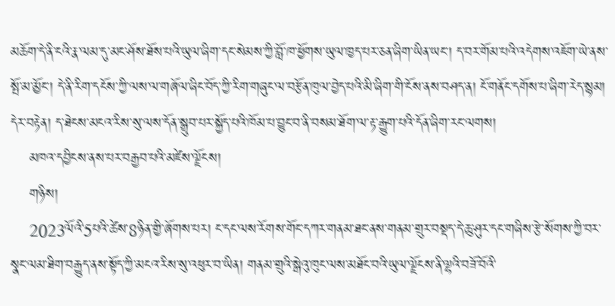མཆོག་དེ་ནི་ངའི་རྣ་ལམ་དུ་མང་ཤོས་ཐོས་པའི་ཡུལ་ཞིག་དང་སེམས་ཀྱི་བློ་ཁ་ཕྱོགས་ཡུལ་ཁྱད་པར་ཅན་ཞིག་ཡིན་ཡང་། ད་བར་གོམ་པའི་འདེགས་འཇོག་ཡེ་ནས་སྤོ་མ་མྱོང་། དེ་ནི་རིག་དངོས་ཀྱི་ལས་ལ་གཞོལ་ཞིང་བོད་ཀྱི་རིག་གཞུང་ལ་བརྩོན་ཁུལ་བྱེད་པའི་མི་ཞིག་གི་ངོས་ནས་བཤད་ན། ངོ་གནོང་དགོས་པ་ཞིག་རེད་སྙམ། དེར་བརྟེན། ད་ཐེངས་མངའ་རིས་སུ་ལས་དོན་སྒྲུབ་པར་སྐྱོད་པའི་ཁོམ་པ་བྱུང་བ་ནི་བསམ་ཐོག་ལ་རྟ་རྒྱུག་པའི་དོན་ཞིག་རང་ལགས།
    མཁའ་དབྱིངས་ནས་པར་བརྒྱབ་པའི་མཛེས་ལྗོངས།
    གཉིས།
    2023ལོའི་5པའི་ཚེས་8ཉིན་གྱི་ཞོགས་པར། ང་དང་ལས་རོགས་གོང་དཀར་གནམ་ཐང་ནས་གནམ་གྲུར་བསྡད་དེ་ཆུ་ཤུར་དང་གཞིས་རྩེ་སོགས་ཀྱི་བར་སྣང་ལམ་ཐིག་བརྒྱུད་ནས་སྟོད་ཀྱི་མངའ་རིས་སུ་འཕུར་བ་ཡིན། གནམ་གྲུའི་སྒེའུ་ཁུང་ལས་མཐོང་བའི་ཡུལ་ལྗོངས་ནི་ལྷའི་བཟོ་བོའི་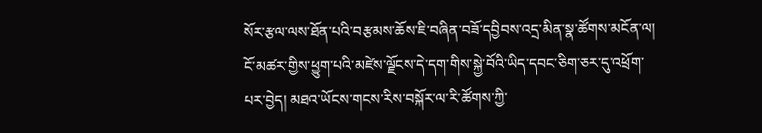སོར་རྩལ་ལས་ཐོན་པའི་བརྩམས་ཆོས་ཇི་བཞིན་བཟོ་དབྱིབས་འདྲ་མིན་སྣ་ཚོགས་མངོན་ལ། ངོ་མཚར་གྱིས་ཕྱུག་པའི་མཛེས་ལྗོངས་དེ་དག་གིས་སྐྱེ་བོའི་ཡིད་དབང་ཅིག་ཅར་དུ་འཕྲོག་པར་བྱེད། མཐའ་ཡོངས་གངས་རིས་བསྐོར་ལ་རི་ཚོགས་ཀྱི་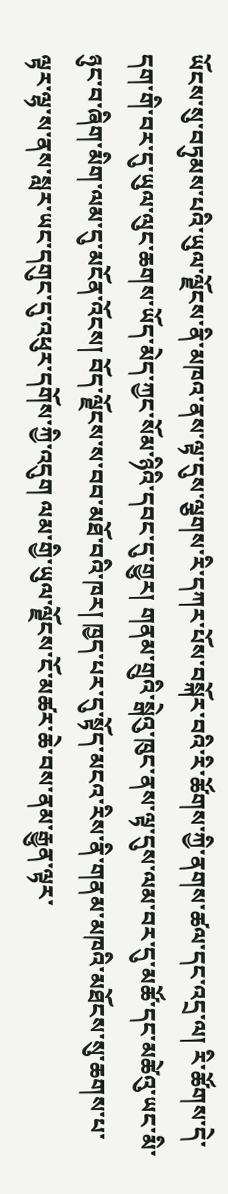ཡོངས་སུ་བཏུམས་པའི་ཡུལ་ལྗོངས་ནི་མཁའ་ནས་ལྟ་དུས་ལྕགས་རི་དཀར་པོས་བསྐོར་བའི་རི་ཚོགས་ཀྱི་ནགས་ཚལ་དང་འདྲ་ལ། རི་ཚོགས་དེ་དག་གི་བར་དུ་ཡུལ་ལུང་ཆགས་ཡོད་མེད་ཀྱང་སོམ་ཉིའི་དབང་དུ་གྱུར། གནམ་གྲུའི་སྒེའུ་ཁུང་ནས་ལྟ་དུས་ལམ་བར་དུ་མཚོ་དང་མཚེའུ་ཡང་མི་ཉུང་བ་ཞིག་མིག་ལམ་དུ་མངོན་འོངས། བོད་ལྗོངས་ས་བབ་མཐོ་བའི་ཁར། ཁྱད་པར་དུ་སྟོད་མངའ་རིས་ནི་གནམ་མཁའི་མཐོངས་སུ་ཆགས་པ་ལྟར་ལྷ་ས་ནས་སླར་ཡང་དགུང་དུ་འཕུར་དགོས་ཀྱི་འདུག ལམ་གྱི་ཡུལ་ལྗོངས་ངོ་མཚར་ཆེ་བས་ནམ་རྒྱུན་ལྟར་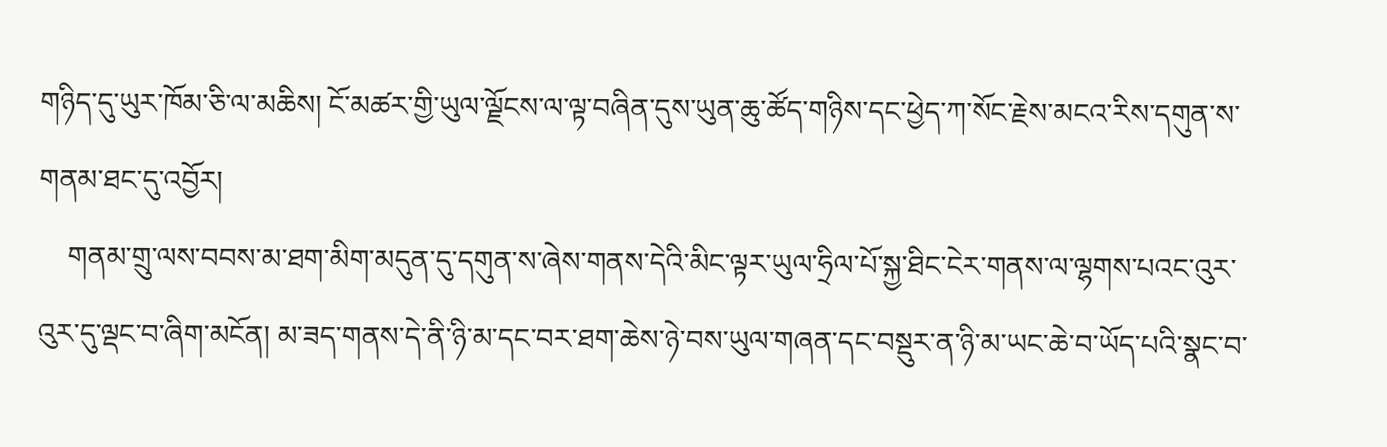གཉིད་དུ་ཡུར་ཁོམ་ཅི་ལ་མཆིས། ངོ་མཚར་གྱི་ཡུལ་ལྗོངས་ལ་ལྟ་བཞིན་དུས་ཡུན་ཆུ་ཚོད་གཉིས་དང་ཕྱེད་ཀ་སོང་རྗེས་མངའ་རིས་དགུན་ས་གནམ་ཐང་དུ་འབྱོར།
    གནམ་གྲུ་ལས་བབས་མ་ཐག་མིག་མདུན་དུ་དགུན་ས་ཞེས་གནས་དེའི་མིང་ལྟར་ཡུལ་ཧྲིལ་པོ་སྐྱ་ཐིང་ངེར་གནས་ལ་ལྷགས་པའང་འུར་འུར་དུ་ལྡང་བ་ཞིག་མངོན། མ་ཟད་གནས་དེ་ནི་ཉི་མ་དང་བར་ཐག་ཆེས་ཉེ་བས་ཡུལ་གཞན་དང་བསྡུར་ན་ཉི་མ་ཡང་ཆེ་བ་ཡོད་པའི་སྣང་བ་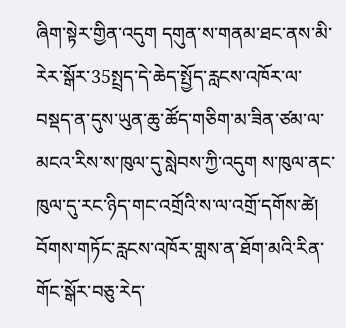ཞིག་སྟེར་གྱིན་འདུག དགུན་ས་གནམ་ཐང་ནས་མི་རེར་སྒོར་35སྤྲད་དེ་ཆེད་སྤྱོད་རླངས་འཁོར་ལ་བསྡད་ན་དུས་ཡུན་ཆུ་ཚོད་གཅིག་མ་ཟིན་ཙམ་ལ་མངའ་རིས་ས་ཁུལ་དུ་སླེབས་ཀྱི་འདུག ས་ཁུལ་ནང་ཁུལ་དུ་རང་ཉིད་གང་འགྲོའི་ས་ལ་འགྲོ་དགོས་ཚེ། བོགས་གཏོང་རླངས་འཁོར་གླས་ན་ཐོག་མའི་རིན་གོང་སྒོར་བཅུ་རེད་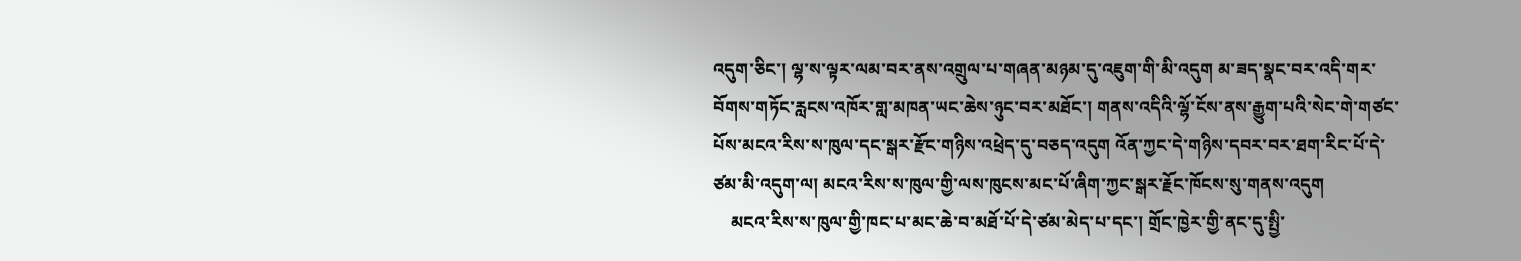འདུག་ཅིང་། ལྷ་ས་ལྟར་ལམ་བར་ནས་འགྲུལ་པ་གཞན་མཉམ་དུ་འཇུག་གི་མི་འདུག མ་ཟད་སྣང་བར་འདི་གར་བོགས་གཏོང་རླངས་འཁོར་གླ་མཁན་ཡང་ཆེས་ཉུང་བར་མཐོང་། གནས་འདིའི་ལྷོ་ངོས་ནས་རྒྱུག་པའི་སེང་གེ་གཙང་པོས་མངའ་རིས་ས་ཁུལ་དང་སྒར་རྫོང་གཉིས་འཕྲེད་དུ་བཅད་འདུག འོན་ཀྱང་དེ་གཉིས་དབར་བར་ཐག་རིང་པོ་དེ་ཙམ་མི་འདུག་ལ། མངའ་རིས་ས་ཁུལ་གྱི་ལས་ཁུངས་མང་པོ་ཞིག་ཀྱང་སྒར་རྗོང་ཁོངས་སུ་གནས་འདུག
    མངའ་རིས་ས་ཁུལ་གྱི་ཁང་པ་མང་ཆེ་བ་མཐོ་པོ་དེ་ཙམ་མེད་པ་དང་། གྲོང་ཁྱེར་གྱི་ནང་དུ་སྤྱི་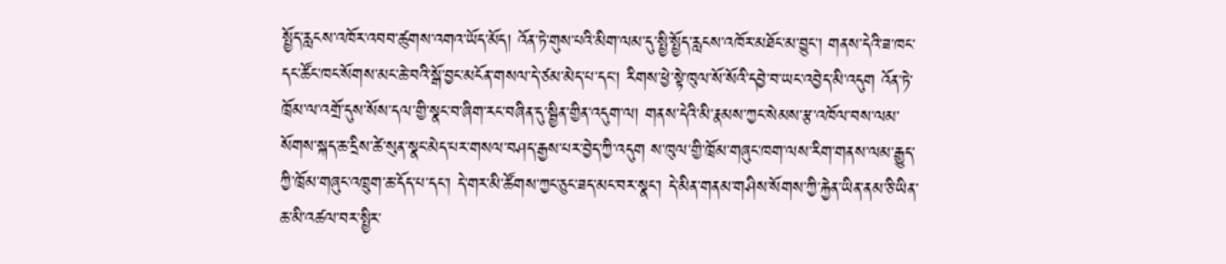སྤྱོད་རླངས་འཁོར་འབབ་ཚུགས་འགའ་ཡོད་མོད། འོན་ཏེ་གུས་པའི་མིག་ལམ་དུ་སྤྱི་སྤྱོད་རླངས་འཁོར་མཐོང་མ་བྱུང་། གནས་དེའི་ཟ་ཁང་དང་ཚོང་ཁང་སོགས་མང་ཆེ་བའི་སྒོ་བྱང་མངོན་གསལ་དེ་ཙམ་མེད་པ་དང་། རིགས་ཕྱེ་སྟེ་ཁུལ་སོ་སོའི་དབྱེ་བ་ཡང་འབྱེད་མི་འདུག འོན་ཏེ་ཁྲོམ་ལ་འགྲོ་དུས་སོས་དལ་གྱི་སྣང་བ་ཞིག་རང་བཞིན་དུ་སྦྱིན་གྱིན་འདུག་ལ། གནས་དེའི་མི་རྣམས་ཀྱང་སེམས་རྩ་འཁོལ་བས་ལམ་སོགས་སྐད་ཆ་དྲིས་ཚེ་སུན་སྣང་མེད་པར་གསལ་བཤད་རྒྱས་པར་བྱེད་ཀྱི་འདུག ས་ཁུལ་གྱི་ཁྲོམ་གཞུང་ཁག་ལས་རིག་གནས་ལམ་རྒྱུད་ཀྱི་ཁྲོམ་གཞུང་འཁྲུག་ཆ་དོད་པ་དང་། དེ་གར་མི་ཚོགས་ཀྱང་ཅུང་ཟད་མང་བར་སྣང་། དེ་མིན་གནམ་གཤིས་སོགས་ཀྱི་རྐྱེན་ཡིན་ནམ་ཅི་ཡིན་ཆ་མི་འཚལ་བར་སྤྱིར་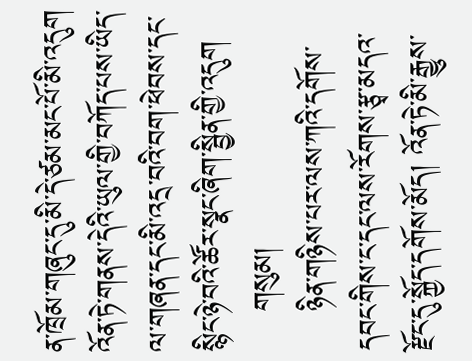ན་ཁྲོམ་གཞུང་དུ་མི་དེ་ཙམ་མང་པོ་མི་འདུག འོན་ཏེ་གནས་དེའི་ཡུལ་གྱི་བཀོད་པས་ཡིད་ལ་གཞན་དང་མི་འདྲ་བའི་བག་ཕེབས་དང་སྙིང་ཉེ་བའི་ཚོར་སྣང་ཞིག་སྦྱིན་གྱི་འདུག
    གསུམ།
    ཉིན་གཉིས་པར་ལས་ཀའི་དགོས་དབང་གིས་ང་དང་ལས་རོགས་རྩྭ་མདའ་རྫོང་དུ་སྐྱོད་དགོས་མོད། འོན་ཏེ་མི་རྒྱུས་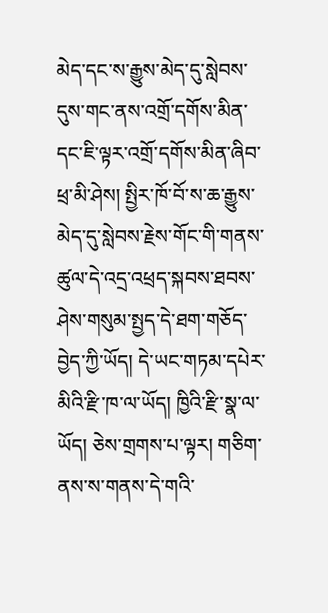མེད་དང་ས་རྒྱུས་མེད་དུ་སླེབས་དུས་གང་ནས་འགྲོ་དགོས་མིན་དང་ཇི་ལྟར་འགྲོ་དགོས་མིན་ཞིབ་ཕྲ་མི་ཤེས། སྤྱིར་ཁོ་བོ་ས་ཆ་རྒྱུས་མེད་དུ་སླེབས་རྗེས་གོང་གི་གནས་ཚུལ་དེ་འདྲ་འཕྲད་སྐབས་ཐབས་ཤེས་གསུམ་སྤྱད་དེ་ཐག་གཅོད་བྱེད་ཀྱི་ཡོད། དེ་ཡང་གཏམ་དཔེར་མིའི་རྫི་ཁ་ལ་ཡོད། ཁྱིའི་རྫི་སྣ་ལ་ཡོད། ཅེས་གྲགས་པ་ལྟར། གཅིག་ནས་ས་གནས་དེ་གའི་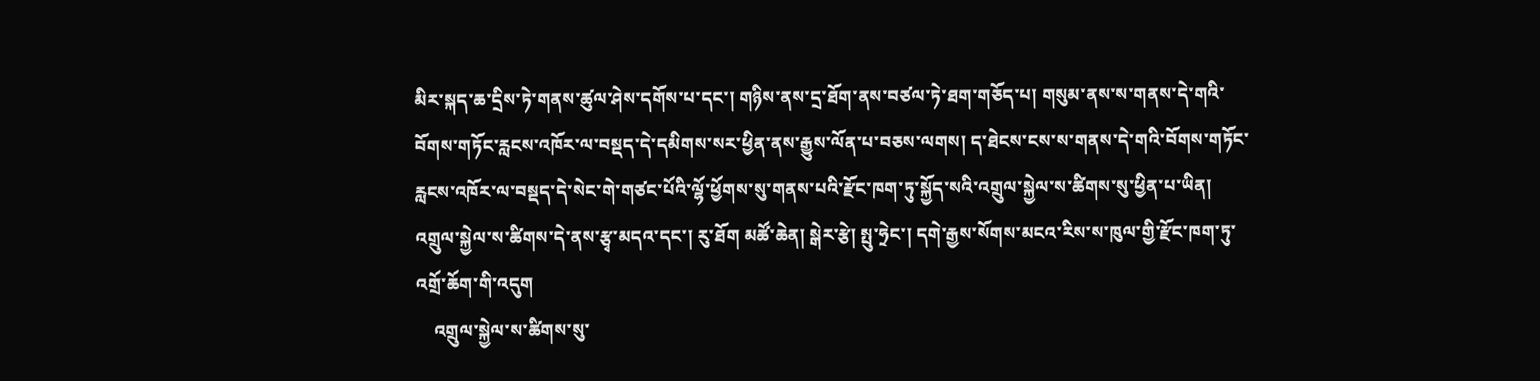མིར་སྐད་ཆ་དྲིས་ཏེ་གནས་ཚུལ་ཤེས་དགོས་པ་དང་། གཉིས་ནས་དྲ་ཐོག་ནས་བཙལ་ཏེ་ཐག་གཅོད་པ། གསུམ་ནས་ས་གནས་དེ་གའི་བོགས་གཏོང་རླངས་འཁོར་ལ་བསྡད་དེ་དམིགས་སར་ཕྱིན་ནས་རྒྱུས་ལོན་པ་བཅས་ལགས། ད་ཐེངས་ངས་ས་གནས་དེ་གའི་བོགས་གཏོང་རླངས་འཁོར་ལ་བསྡད་དེ་སེང་གེ་གཙང་པོའི་ལྷོ་ཕྱོགས་སུ་གནས་པའི་རྫོང་ཁག་ཏུ་སྐྱོད་སའི་འགྲུལ་སྐྱེལ་ས་ཚིགས་སུ་ཕྱིན་པ་ཡིན། འགྲུལ་སྐྱེལ་ས་ཚིགས་དེ་ནས་རྩྭ་མདའ་དང་། རུ་ཐོག མཚོ་ཆེན། སྒེར་རྩེ། སྤུ་ཧྲེང་། དགེ་རྒྱས་སོགས་མངའ་རིས་ས་ཁུལ་གྱི་རྫོང་ཁག་ཏུ་འགྲོ་ཆོག་གི་འདུག
    འགྲུལ་སྐྱེལ་ས་ཚིགས་སུ་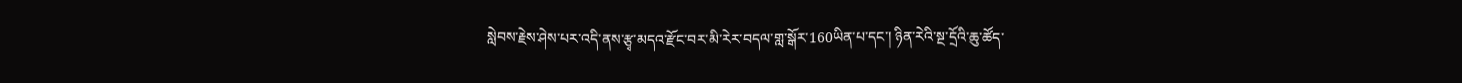སླེབས་རྗེས་ཤེས་པར་འདི་ནས་རྩྭ་མདའ་རྫོང་བར་མི་རེར་བདལ་གླ་སྒོར་160ཡིན་པ་དང་། ཉིན་རེའི་སྔ་དྲོའི་ཆུ་ཚོད་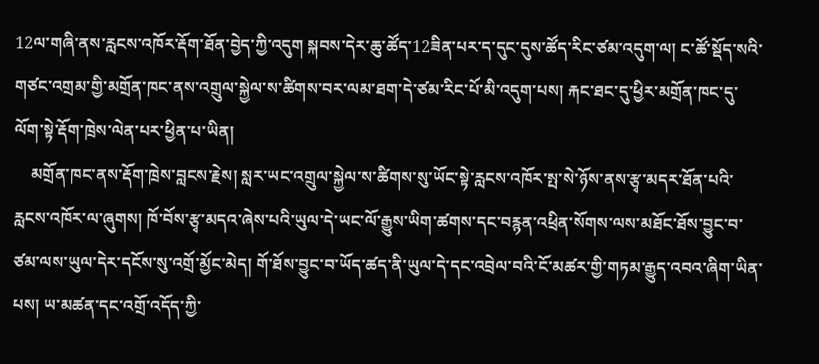12ལ་གཞི་ནས་རླངས་འཁོར་རྡོག་ཐོན་བྱེད་ཀྱི་འདུག སྐབས་དེར་ཆུ་ཚོད་12ཟིན་པར་ད་དུང་དུས་ཚོད་རིང་ཙམ་འདུག་ལ། ང་ཚོ་སྡོད་སའི་གཙང་འགྲམ་གྱི་མགྲོན་ཁང་ནས་འགྲུལ་སྐྱེལ་ས་ཚིགས་བར་ལམ་ཐག་དེ་ཙམ་རིང་པོ་མི་འདུག་པས། རྐང་ཐང་དུ་ཕྱིར་མགྲོན་ཁང་དུ་ལོག་སྟེ་རྡོག་ཁྲེས་ལེན་པར་ཕྱིན་པ་ཡིན།
    མགྲོན་ཁང་ནས་རྡོག་ཁྲེས་བླངས་རྗེས། སླར་ཡང་འགྲུལ་སྐྱེལ་ས་ཚིགས་སུ་ཡོང་སྟེ་རླངས་འཁོར་སྤ་སེ་ཉོས་ནས་རྩྭ་མདར་ཐོན་པའི་རླངས་འཁོར་ལ་ཞུགས། ཁོ་བོས་རྩྭ་མདའ་ཞེས་པའི་ཡུལ་དེ་ཡང་ལོ་རྒྱུས་ཡིག་ཚགས་དང་བརྙན་འཕྲིན་སོགས་ལས་མཐོང་ཐོས་བྱུང་བ་ཙམ་ལས་ཡུལ་དེར་དངོས་སུ་འགྲོ་མྱོང་མེད། གོ་ཐོས་བྱུང་བ་ཡོད་ཚད་ནི་ཡུལ་དེ་དང་འབྲེལ་བའི་ངོ་མཚར་གྱི་གཏམ་རྒྱུད་འབའ་ཞིག་ཡིན་པས། ཡ་མཚན་དང་འགྲོ་འདོད་ཀྱི་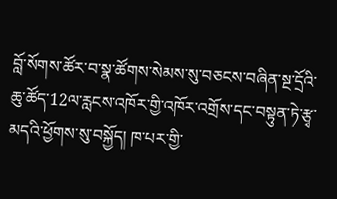བློ་སོགས་ཚོར་བ་སྣ་ཚོགས་སེམས་སུ་བཅངས་བཞིན་སྔ་དྲོའི་ཆུ་ཚོད་12ལ་རླངས་འཁོར་གྱི་འཁོར་འགྲོས་དང་བསྟུན་ཏེ་རྩྭ་མདའི་ཕྱོགས་སུ་བསྐྱོད། ཁ་པར་གྱི་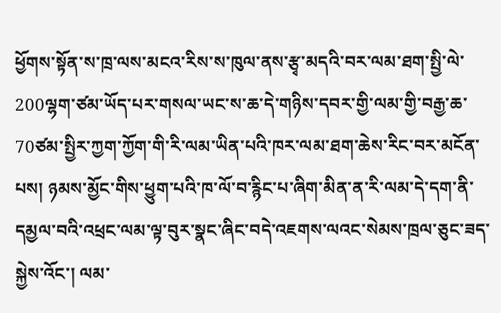ཕྱོགས་སྟོན་ས་ཁྲ་ལས་མངའ་རིས་ས་ཁུལ་ནས་རྩྭ་མདའི་བར་ལམ་ཐག་སྤྱི་ལེ་200ལྷག་ཙམ་ཡོད་པར་གསལ་ཡང་ས་ཆ་དེ་གཉིས་དབར་གྱི་ལམ་གྱི་བརྒྱ་ཆ་70ཙམ་སྤྱིར་ཀྱག་ཀྱོག་གི་རི་ལམ་ཡིན་པའི་ཁར་ལམ་ཐག་ཆེས་རིང་བར་མངོན་པས། ཉམས་མྱོང་གིས་ཕྱུག་པའི་ཁ་ལོ་བ་རྙིང་པ་ཞིག་མིན་ན་རི་ལམ་དེ་དག་ནི་དམྱལ་བའི་འཕྲང་ལམ་ལྟ་བུར་སྣང་ཞིང་བདེ་འཇགས་ལའང་སེམས་ཁྲལ་ཅུང་ཟད་སྐྱེས་འོང་། ལམ་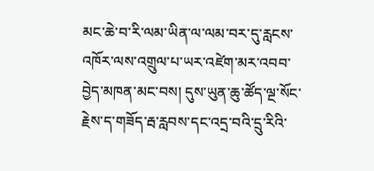མང་ཆེ་བ་རི་ལམ་ཡིན་ལ་ལམ་བར་དུ་རླངས་འཁོར་ལས་འགྲུལ་པ་ཡར་འཛེག་མར་འབབ་བྱེད་མཁན་མང་བས། དུས་ཡུན་ཆུ་ཚོད་ལྔ་སོང་རྗེས་ད་གཟོད་རྦ་རླབས་དང་འདྲ་བའི་དྲུ་རིའི་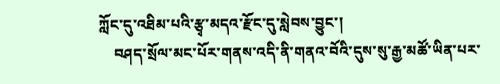ཀློང་དུ་འཐིམ་པའི་རྩྭ་མདའ་རྫོང་དུ་སླེབས་བྱུང་།
    བཤད་སྲོལ་མང་པོར་གནས་འདི་ནི་གནའ་བོའི་དུས་སུ་རྒྱ་མཚོ་ཡིན་པར་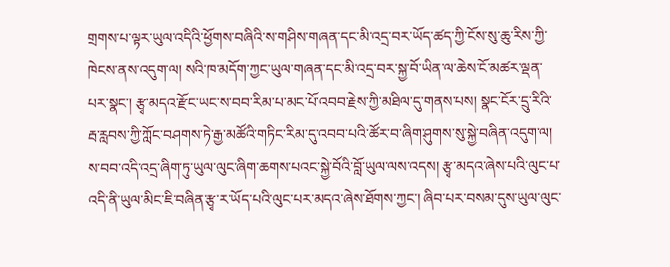གྲགས་པ་ལྟར་ཡུལ་འདིའི་ཕྱོགས་བཞིའི་ས་གཤིས་གཞན་དང་མི་འདྲ་བར་ཡོད་ཚད་ཀྱི་ངོས་སུ་ཆུ་རིས་ཀྱི་ཁེངས་ནས་འདུག་ལ། སའི་ཁ་མདོག་ཀྱང་ཡུལ་གཞན་དང་མི་འདྲ་བར་སྐྱ་བོ་ཡིན་ལ་ཆེས་ངོ་མཚར་ལྡན་པར་སྣང་། རྩྭ་མདའ་རྫོང་ཡང་ས་བབ་རིམ་པ་མང་པོ་འབབ་རྗེས་ཀྱི་མཐིལ་དུ་གནས་པས། སྣང་ངོར་དྲུ་རིའི་རྦ་རླབས་ཀྱི་ཀློང་བཤགས་ཏེ་རྒྱ་མཚོའི་གཏིང་རིམ་དུ་འབབ་པའི་ཚོར་བ་ཞིག་ཤུགས་སུ་སྐྱེ་བཞིན་འདུག་ལ། ས་བབ་འདི་འདྲ་ཞིག་ཏུ་ཡུལ་ལུང་ཞིག་ཆགས་པའང་སྐྱེ་བོའི་བློ་ཡུལ་ལས་འདས། རྩྭ་མདའ་ཞེས་པའི་ལུང་པ་འདི་ནི་ཡུལ་མིང་ཇི་བཞིན་རྩྭ་ར་ཡོད་པའི་ལུང་པར་མདའ་ཞེས་ཐོགས་ཀྱང་། ཞིབ་པར་བསམ་དུས་ཡུལ་ལུང་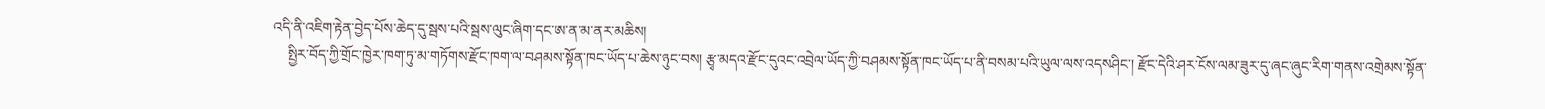འདི་ནི་འཇིག་རྟེན་བྱེད་པོས་ཆེད་དུ་སྦས་པའི་སྦས་ལུང་ཞིག་དང་ཨ་ན་མ་ནར་མཆིས།
    སྤྱིར་བོད་ཀྱི་གྲོང་ཁྱེར་ཁག་ཏུ་མ་གཏོགས་རྫོང་ཁག་ལ་བཤམས་སྟོན་ཁང་ཡོད་པ་ཆེས་ཉུང་བས། རྩྭ་མདའ་རྫོང་དུའང་འབྲེལ་ཡོད་ཀྱི་བཤམས་སྟོན་ཁང་ཡོད་པ་ནི་བསམ་པའི་ཡུལ་ལས་འདསཤིང་། རྫོང་དེའི་ཤར་ངོས་ལམ་ཟུར་དུ་ཞང་ཞུང་རིག་གནས་འགྲེམས་སྟོན་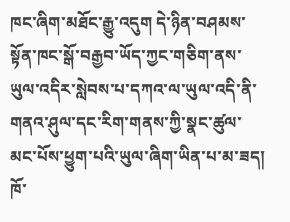ཁང་ཞིག་མཐོང་རྒྱུ་འདུག དེ་ཉིན་བཤམས་སྟོན་ཁང་སྒོ་བརྒྱབ་ཡོད་ཀྱང་གཅིག་ནས་ཡུལ་འདིར་སླེབས་པ་དཀའ་ལ་ཡུལ་འདི་ནི་གནའ་ཤུལ་དང་རིག་གནས་ཀྱི་སྣང་ཚུལ་མང་པོས་ཕྱུག་པའི་ཡུལ་ཞིག་ཡིན་པ་མ་ཟད། ཁོ་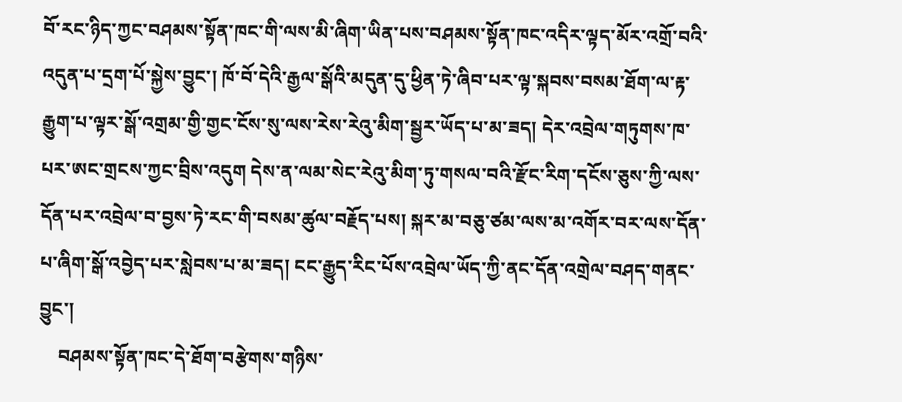བོ་རང་ཉིད་ཀྱང་བཤམས་སྟོན་ཁང་གི་ལས་མི་ཞིག་ཡིན་པས་བཤམས་སྟོན་ཁང་འདིར་ལྟད་མོར་འགྲོ་བའི་འདུན་པ་དྲག་པོ་སྐྱེས་བྱུང་། ཁོ་བོ་དེའི་རྒྱལ་སྒོའི་མདུན་དུ་ཕྱིན་ཏེ་ཞིབ་པར་ལྟ་སྐབས་བསམ་ཐོག་ལ་རྟ་རྒྱུག་པ་ལྟར་སྒོ་འགྲམ་གྱི་གྱང་ངོས་སུ་ལས་རེས་རེའུ་མིག་སྦྱར་ཡོད་པ་མ་ཟད། དེར་འབྲེལ་གཏུགས་ཁ་པར་ཨང་གྲངས་ཀྱང་བྲིས་འདུག དེས་ན་ལམ་སེང་རེའུ་མིག་ཏུ་གསལ་བའི་རྫོང་རིག་དངོས་ཅུས་ཀྱི་ལས་དོན་པར་འབྲེལ་བ་བྱས་ཏེ་རང་གི་བསམ་ཚུལ་བརྗོད་པས། སྐར་མ་བཅུ་ཙམ་ལས་མ་འགོར་བར་ལས་དོན་པ་ཞིག་སྒོ་འབྱེད་པར་སླེབས་པ་མ་ཟད། ངང་རྒྱུད་རིང་པོས་འབྲེལ་ཡོད་ཀྱི་ནང་དོན་འགྲེལ་བཤད་གནང་བྱུང་།
    བཤམས་སྟོན་ཁང་དེ་ཐོག་བརྩེགས་གཉིས་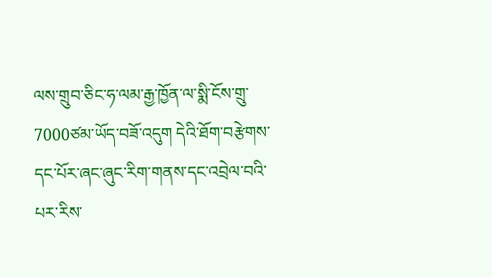ལས་གྲུབ་ཅིང་ཧ་ལམ་རྒྱ་ཁྱོན་ལ་སྨི་ངོས་གྲུ་7000ཙམ་ཡོད་བཟོ་འདུག དེའི་ཐོག་བརྩེགས་དང་པོར་ཞང་ཞུང་རིག་གནས་དང་འབྲེལ་བའི་པར་རིས་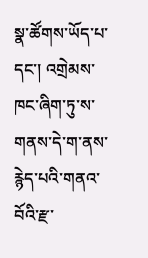སྣ་ཚོགས་ཡོད་པ་དང་། འགྲེམས་ཁང་ཞིག་ཏུ་ས་གནས་དེ་ག་ནས་རྙེད་པའི་གནའ་བོའི་རྫ་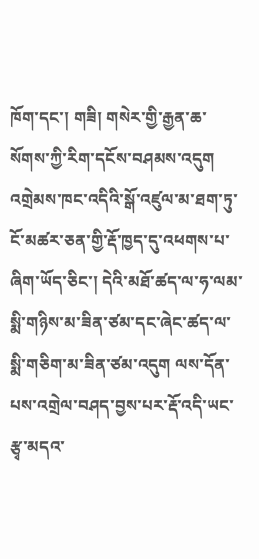ཁོག་དང་། གཟི། གསེར་གྱི་རྒྱན་ཆ་སོགས་ཀྱི་རིག་དངོས་བཤམས་འདུག འགྲེམས་ཁང་འདིའི་སྒོ་འཛུལ་མ་ཐག་ཏུ་ངོ་མཚར་ཅན་གྱི་རྡོ་ཁྱད་དུ་འཕགས་པ་ཞིག་ཡོད་ཅིང་། དེའི་མཐོ་ཚད་ལ་ཧ་ལམ་སྨི་གཉིས་མ་ཟིན་ཙམ་དང་ཞེང་ཚད་ལ་སྨི་གཅིག་མ་ཟིན་ཙམ་འདུག ལས་དོན་པས་འགྲེལ་བཤད་བྱས་པར་རྡོ་འདི་ཡང་རྩྭ་མདའ་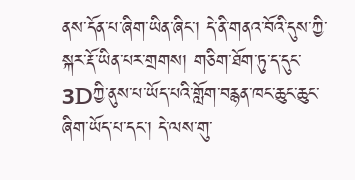ནས་དོན་པ་ཞིག་ཡིན་ཞིང་། དེ་ནི་གནའ་བོའི་དུས་ཀྱི་སྐར་རྡོ་ཡིན་པར་གྲགས། གཅིག་ཐོག་ཏུ་ད་དུང་3Dཀྱི་ནུས་པ་ཡོད་པའི་གློག་བརྙན་ཁང་ཆུང་ཆུང་ཞིག་ཡོད་པ་དང་། དེ་ལས་གུ་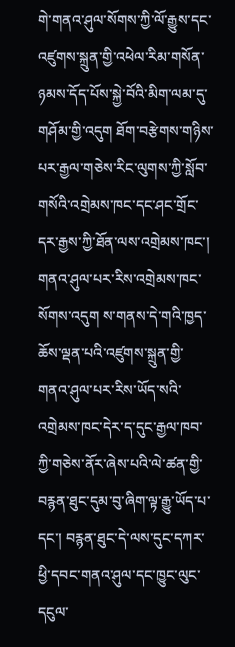གེ་གནའ་ཤུལ་སོགས་ཀྱི་ལོ་རྒྱུས་དང་འཛུགས་སྐྲུན་གྱི་འཕེལ་རིམ་གསོན་ཉམས་དོད་པོས་སྐྱེ་བོའི་མིག་ལམ་དུ་གཤོམ་གྱི་འདུག ཐོག་བརྩེགས་གཉིས་པར་རྒྱལ་གཅེས་རིང་ལུགས་ཀྱི་སློབ་གསོའི་འགྲེམས་ཁང་དང་ཤང་གྲོང་དར་རྒྱས་ཀྱི་ཐོན་ལས་འགྲེམས་ཁང་། གནའ་ཤུལ་པར་རིས་འགྲེམས་ཁང་སོགས་འདུག ས་གནས་དེ་གའི་ཁྱད་ཆོས་ལྡན་པའི་འཛུགས་སྐྲུན་གྱི་གནའ་ཤུལ་པར་རིས་ཡོད་སའི་འགྲེམས་ཁང་དེར་ད་དུང་རྒྱལ་ཁབ་ཀྱི་གཅེས་ནོར་ཞེས་པའི་ལེ་ཚན་གྱི་བརྙན་ཐུང་དུམ་བུ་ཞིག་ལྟ་རྒྱུ་ཡོད་པ་དང་། བརྙན་ཐུང་དེ་ལས་དུང་དཀར་ཕྱི་དབང་གནའ་ཤུལ་དང་ཁྱུང་ལུང་དངུལ་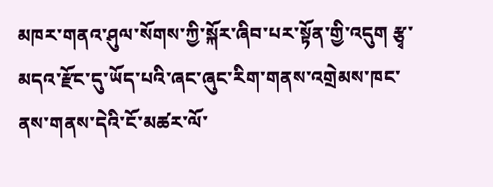མཁར་གནའ་ཤུལ་སོགས་ཀྱི་སྐོར་ཞིབ་པར་སྟོན་གྱི་འདུག རྩྭ་མདའ་རྫོང་དུ་ཡོད་པའི་ཞང་ཞུང་རིག་གནས་འགྲེམས་ཁང་ནས་གནས་དེའི་ངོ་མཚར་ལོ་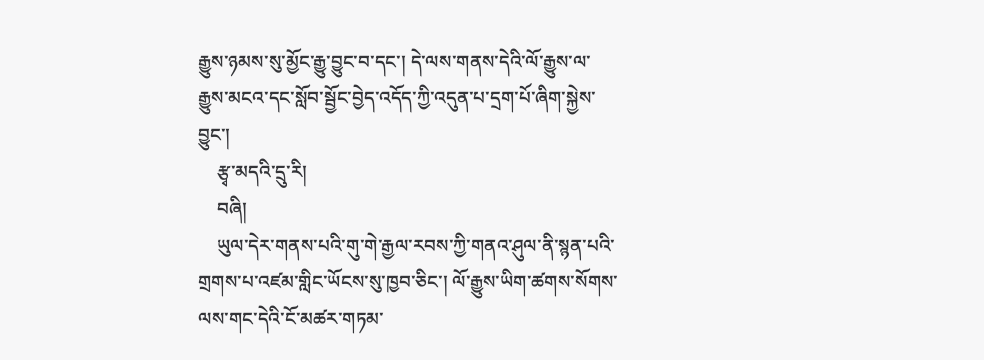རྒྱུས་ཉམས་སུ་མྱོང་རྒྱུ་བྱུང་བ་དང་། དེ་ལས་གནས་དེའི་ལོ་རྒྱུས་ལ་རྒྱུས་མངའ་དང་སློབ་སྦྱོང་བྱེད་འདོད་ཀྱི་འདུན་པ་དྲག་པོ་ཞིག་སྐྱེས་བྱུང་།
    རྩྭ་མདའི་དྲུ་རི།
    བཞི།
    ཡུལ་དེར་གནས་པའི་གུ་གེ་རྒྱལ་རབས་ཀྱི་གནའ་ཤུལ་ནི་སྙན་པའི་གྲགས་པ་འཛམ་གླིང་ཡོངས་སུ་ཁྱབ་ཅིང་། ལོ་རྒྱུས་ཡིག་ཚགས་སོགས་ལས་གང་དེའི་ངོ་མཚར་གཏམ་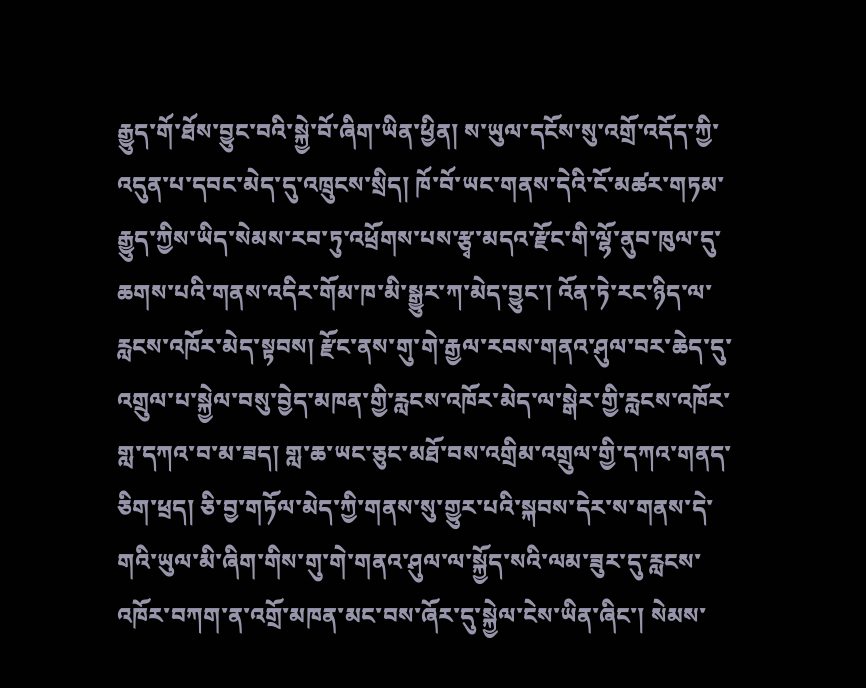རྒྱུད་གོ་ཐོས་བྱུང་བའི་སྐྱེ་བོ་ཞིག་ཡིན་ཕྱིན། ས་ཡུལ་དངོས་སུ་འགྲོ་འདོད་ཀྱི་འདུན་པ་དབང་མེད་དུ་འཁྲུངས་སྲིད། ཁོ་བོ་ཡང་གནས་དེའི་ངོ་མཚར་གཏམ་རྒྱུད་ཀྱིས་ཡིད་སེམས་རབ་ཏུ་འཕྲོགས་པས་རྩྭ་མདའ་རྫོང་གི་ལྷོ་ནུབ་ཁུལ་དུ་ཆགས་པའི་གནས་འདིར་གོམ་ཁ་མི་སྒྱུར་ཀ་མེད་བྱུང་། འོན་ཏེ་རང་ཉིད་ལ་རླངས་འཁོར་མེད་སྟབས། རྫོང་ནས་གུ་གེ་རྒྱལ་རབས་གནའ་ཤུལ་བར་ཆེད་དུ་འགྲུལ་པ་སྐྱེལ་བསུ་བྱེད་མཁན་གྱི་རླངས་འཁོར་མེད་ལ་སྒེར་གྱི་རླངས་འཁོར་གླ་དཀའ་བ་མ་ཟད། གླ་ཆ་ཡང་ཅུང་མཐོ་བས་འགྲིམ་འགྲུལ་གྱི་དཀའ་གནད་ཅིག་ཕྲད། ཅི་བྱ་གཏོལ་མེད་ཀྱི་གནས་སུ་གྱུར་པའི་སྐབས་དེར་ས་གནས་དེ་གའི་ཡུལ་མི་ཞིག་གིས་གུ་གེ་གནའ་ཤུལ་ལ་སྐྱོད་སའི་ལམ་ཟུར་དུ་རླངས་འཁོར་བཀག་ན་འགྲོ་མཁན་མང་བས་ཞོར་དུ་སྐྱེལ་ངེས་ཡིན་ཞིང་། སེམས་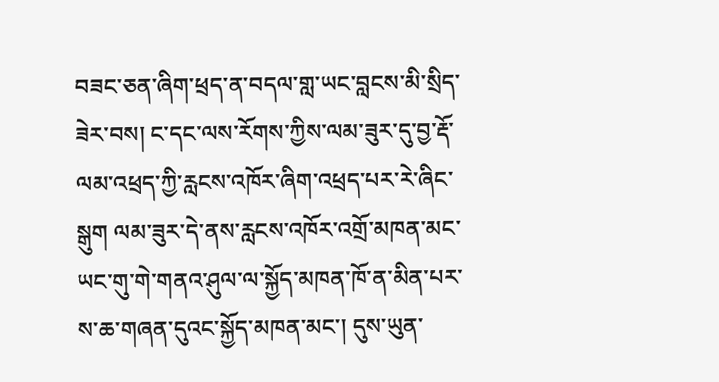བཟང་ཅན་ཞིག་ཕྲད་ན་བདལ་གླ་ཡང་བླངས་མི་སྲིད་ཟེར་བས། ང་དང་ལས་རོགས་ཀྱིས་ལམ་ཟུར་དུ་བྱ་རྡོ་ལམ་འཕྲད་ཀྱི་རླངས་འཁོར་ཞིག་འཕྲད་པར་རེ་ཞིང་སྒུག ལམ་ཟུར་དེ་ནས་རླངས་འཁོར་འགྲོ་མཁན་མང་ཡང་གུ་གེ་གནའ་ཤུལ་ལ་སྐྱོད་མཁན་ཁོ་ན་མིན་པར་ས་ཆ་གཞན་དུའང་སྐྱོད་མཁན་མང་། དུས་ཡུན་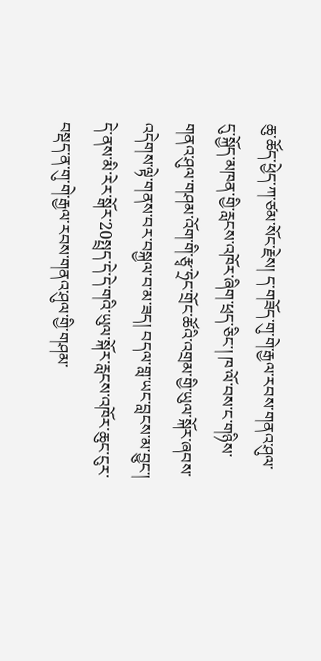ཆུ་ཚོད་ཕྱེད་ཀ་ཙམ་སོང་རྗེས། ད་གཟོད་གུ་གེ་རྒྱལ་རབས་གནའ་ཤུལ་དུ་སྐྱོད་མཁན་གྱི་རླངས་འཁོར་ཞིག་ཕྲད་ཅིང་། ཁ་ལོ་བས་ང་གཉིས་གནའ་ཤུལ་གཤམ་འོག་གི་རྩྭ་ཧྲེང་གྲོང་ཚོའི་འགྲམ་གྱི་ཡུལ་སྐོར་ཞབས་འདེགས་ལྟེ་གནས་བར་བསྐྱལ་བ་མ་ཟད། བདལ་གླ་ཡང་བླངས་མ་བྱུང་། དེ་ནས་མི་རེར་སྒོར་20སྤྲད་དེ་དེ་གའི་ཡུལ་སྐོར་རླངས་འཁོར་ཆུང་ངུར་བསྡད་ན་གུ་གེ་རྒྱལ་རབས་གནའ་ཤུལ་གྱི་གཤམ་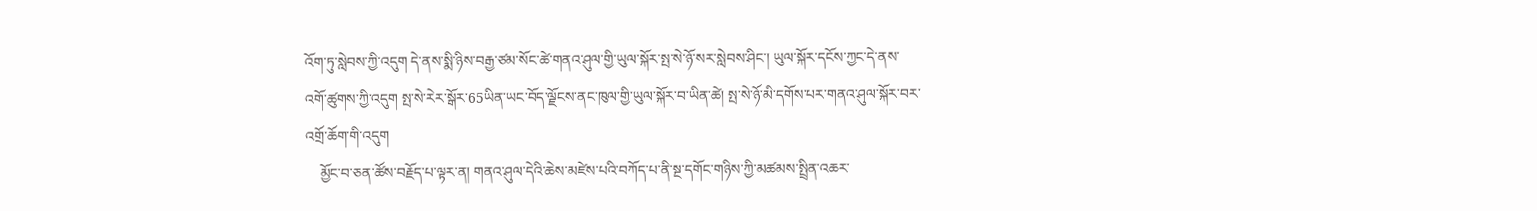འོག་ཏུ་སླེབས་ཀྱི་འདུག དེ་ནས་སྨི་ཉིས་བརྒྱ་ཙམ་སོང་ཚེ་གནའ་ཤུལ་གྱི་ཡུལ་སྐོར་སྤ་སེ་ཉོ་སར་སླེབས་ཤིང་། ཡུལ་སྐོར་དངོས་ཀྱང་དེ་ནས་འགོ་ཚུགས་ཀྱི་འདུག སྤ་སེ་རེར་སྒོར་65ཡིན་ཡང་བོད་ལྗོངས་ནང་ཁུལ་གྱི་ཡུལ་སྐོར་བ་ཡིན་ཚེ། སྤ་སེ་ཉོ་མི་དགོས་པར་གནའ་ཤུལ་སྐོར་བར་འགྲོ་ཆོག་གི་འདུག
    མྱོང་བ་ཅན་ཚོས་བརྗོད་པ་ལྟར་ན། གནའ་ཤུལ་དེའི་ཆེས་མཛེས་པའི་བཀོད་པ་ནི་སྔ་དགོང་གཉིས་ཀྱི་མཚམས་སྤྲིན་འཆར་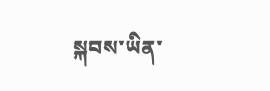སྐབས་ཡིན་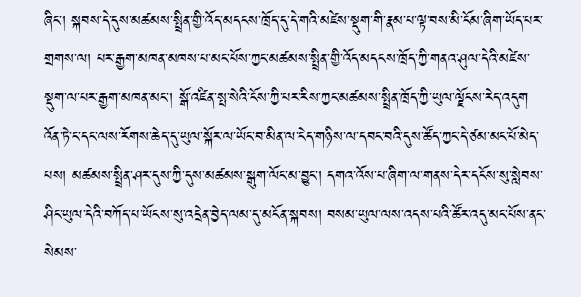ཞིང་། སྐབས་དེ་དུས་མཚམས་སྤྲིན་གྱི་འོད་མདངས་ཁྲོད་དུ་དེ་གའི་མཛེས་སྡུག་གི་རྣམ་པ་ལྟ་བས་མི་ངོམ་ཞིག་ཡོད་པར་གྲགས་ལ། པར་རྒྱག་མཁན་མཁས་པ་མང་པོས་ཀྱང་མཚམས་སྤྲིན་གྱི་འོད་མདངས་ཁྲོད་ཀྱི་གནའ་ཤུལ་དེའི་མཛེས་སྡུག་ལ་པར་རྒྱག་མཁན་མང་། སྒོ་འཛིན་སྤ་སེའི་ངོས་ཀྱི་པར་རིས་ཀྱང་མཚམས་སྤྲིན་ཁྲོད་ཀྱི་ཡུལ་ལྗོངས་རེད་འདུག འོན་ཏེ་ང་དང་ལས་རོགས་ཆེད་དུ་ཡུལ་སྐོར་ལ་ཡོང་བ་མིན་ལ་ངེད་གཉིས་ལ་དབང་བའི་དུས་ཚོད་ཀྱང་དེ་ཙམ་མང་པོ་མེད་པས། མཚམས་སྤྲིན་ཤར་དུས་ཀྱི་དུས་མཚམས་སྒུག་ལོང་མ་བྱུང་། དགའ་འོས་པ་ཞིག་ལ་གནས་དེར་དངོས་སུ་སླེབས་ཤིང་ཡུལ་དེའི་བཀོད་པ་ཡོངས་སུ་འདྲེན་བྱེད་ལམ་དུ་མངོན་སྐབས། བསམ་ཡུལ་ལས་འདས་པའི་ཚོར་འདུ་མང་པོས་ནང་སེམས་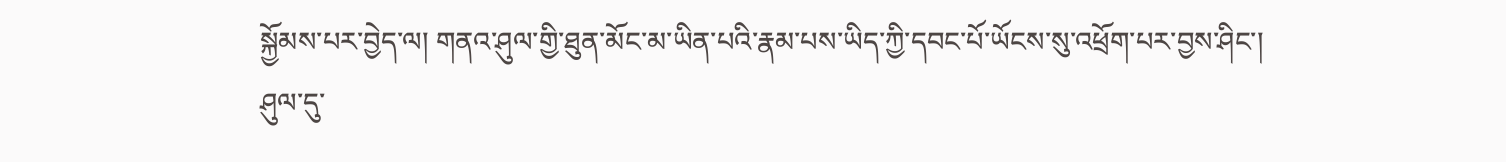སྐྱོམས་པར་བྱེད་ལ། གནའ་ཤུལ་གྱི་ཐུན་མོང་མ་ཡིན་པའི་རྣམ་པས་ཡིད་ཀྱི་དབང་པོ་ཡོངས་སུ་འཕྲོག་པར་བྱས་ཤིང་། ཤུལ་དུ་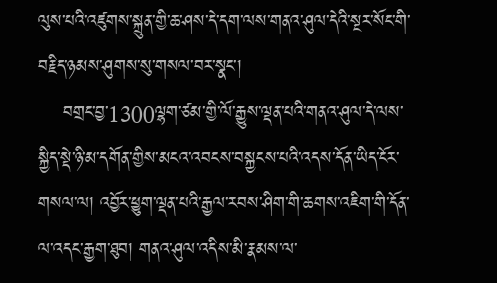ལུས་པའི་འཛུགས་སྐྲུན་གྱི་ཆ་ཤས་དེ་དག་ལས་གནའ་ཤུལ་དེའི་སྔར་སོང་གི་བརྗིད་ཉམས་ཤུགས་སུ་གསལ་བར་སྣང་།
    བགྲང་བྱ་1300ལྷག་ཙམ་གྱི་ལོ་རྒྱུས་ལྡན་པའི་གནའ་ཤུལ་དེ་ལས་སྐྱིད་སྡེ་ཉི་མ་དགོན་གྱིས་མངའ་འབངས་བསྐྱངས་པའི་འདས་དོན་ཡིད་ངོར་གསལ་ལ། འབྱོར་ཕྱུག་ལྡན་པའི་རྒྱལ་རབས་ཤིག་གི་ཆགས་འཇིག་གི་དོན་ལ་འདང་རྒྱག་ཐུབ། གནའ་ཤུལ་འདིས་མི་རྣམས་ལ་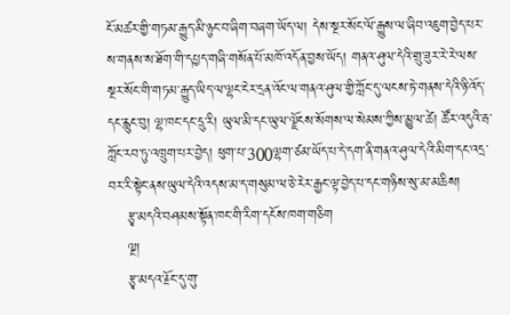ངོ་མཚར་གྱི་གཏམ་རྒྱུད་མི་ཉུང་བ་ཞིག་བཞག་ཡོད་ལ། དེས་སྔར་སོང་ལོ་རྒྱུས་ལ་ཞིབ་འཇུག་བྱེད་པར་ས་གནས་ས་ཐོག་གི་དཔྱད་གཞི་གསོན་པོ་མཁོ་འདོན་བྱས་ཡོད། གནའ་ཤུལ་དེའི་གྲུ་ཟུར་རེ་རེ་ལས་སྔར་སོང་གི་གཏམ་རྒྱུད་ཡིད་ལ་ལྷང་ངེར་དྲན་འོང་ལ་གནའ་ཤུལ་གྱི་ཀློང་དུ་ལངས་ཏེ་གནས་དེའི་ཉི་འོད་དང་རླུང་བུ། ལྷ་ཁང་དང་དྲུ་རི། ཡུལ་མི་དང་ཡུལ་ལྗོངས་སོགས་ལ་སེམས་ཀྱིས་མྱུལ་ཚེ། ཚོར་འདུའི་རྦ་ཀློང་རབ་ཏུ་འཁྲུག་པར་བྱེད། ཕུག་པ་300ལྷག་ཙམ་ཡོད་པ་དེ་དག་ནི་གནའ་ཤུལ་དེའི་མིག་དང་འདྲ་བར་རི་སྟེང་ནས་ཡུལ་དེའི་འདས་མ་ད་གསུམ་ལ་ཅེ་རེར་རྒྱང་ལྟ་བྱེད་པ་དང་གཉིས་སུ་མ་མཆིས།
    རྩྭ་མདའི་བཤམས་སྟོན་ཁང་གི་རིག་དངོས་ཁག་གཅིག
    ལྔ།
    རྩྭ་མདའ་རྗོང་དུ་གུ་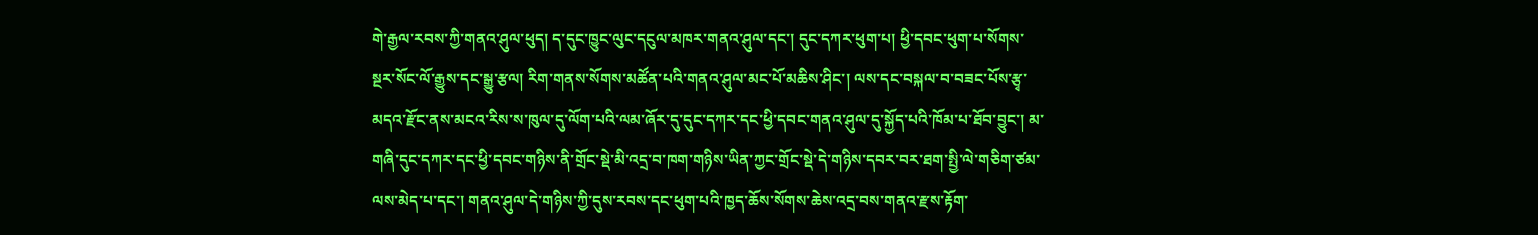གེ་རྒྱལ་རབས་ཀྱི་གནའ་ཤུལ་ཕུད། ད་དུང་ཁྱུང་ལུང་དངུལ་མཁར་གནའ་ཤུལ་དང་། དུང་དཀར་ཕུག་པ། ཕྱི་དབང་ཕུག་པ་སོགས་སྔར་སོང་ལོ་རྒྱུས་དང་སྒྱུ་རྩལ། རིག་གནས་སོགས་མཚོན་པའི་གནའ་ཤུལ་མང་པོ་མཆིས་ཤིང་། ལས་དང་བསྐལ་བ་བཟང་པོས་རྩྭ་མདའ་རྫོང་ནས་མངའ་རིས་ས་ཁུལ་དུ་ལོག་པའི་ལམ་ཞོར་དུ་དུང་དཀར་དང་ཕྱི་དབང་གནའ་ཤུལ་དུ་སྐྱོད་པའི་ཁོམ་པ་ཐོབ་བྱུང་། མ་གཞི་དུང་དཀར་དང་ཕྱི་དབང་གཉིས་ནི་གྲོང་སྡེ་མི་འདྲ་བ་ཁག་གཉིས་ཡིན་ཀྱང་གྲོང་སྡེ་དེ་གཉིས་དབར་བར་ཐག་སྤྱི་ལེ་གཅིག་ཙམ་ལས་མེད་པ་དང་། གནའ་ཤུལ་དེ་གཉིས་ཀྱི་དུས་རབས་དང་ཕུག་པའི་ཁྱད་ཆོས་སོགས་ཆེས་འདྲ་བས་གནའ་རྫས་རྟོག་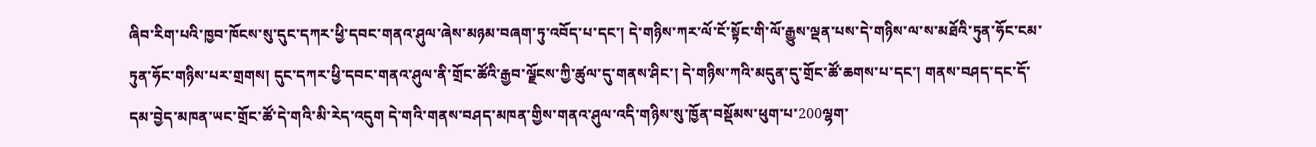ཞིབ་རིག་པའི་ཁྱབ་ཁོངས་སུ་དུང་དཀར་ཕྱི་དབང་གནའ་ཤུལ་ཞེས་མཉམ་བཞག་ཏུ་འབོད་པ་དང་། དེ་གཉིས་ཀར་ལོ་ངོ་སྟོང་གི་ལོ་རྒྱུས་ལྡན་པས་དེ་གཉིས་ལ་ས་མཐོའི་ཏུན་ཧོང་ངམ་ཏུན་ཧོང་གཉིས་པར་གྲགས། དུང་དཀར་ཕྱི་དབང་གནའ་ཤུལ་ནི་གྲོང་ཚོའི་རྒྱབ་ལྗོངས་ཀྱི་ཚུལ་དུ་གནས་ཤིང་། དེ་གཉིས་ཀའི་མདུན་དུ་གྲོང་ཚོ་ཆགས་པ་དང་། གནས་བཤད་དང་དོ་དམ་བྱེད་མཁན་ཡང་གྲོང་ཚོ་དེ་གའི་མི་རེད་འདུག དེ་གའི་གནས་བཤད་མཁན་གྱིས་གནའ་ཤུལ་འདི་གཉིས་སུ་ཁྱོན་བསྡོམས་ཕུག་པ་200ལྷག་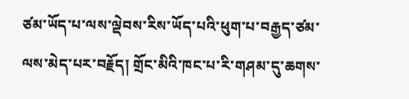ཙམ་ཡོད་པ་ལས་ལྡེབས་རིས་ཡོད་པའི་ཕུག་པ་བརྒྱད་ཙམ་ལས་མེད་པར་བརྗོད། གྲོང་མིའི་ཁང་པ་རི་གཤམ་དུ་ཆགས་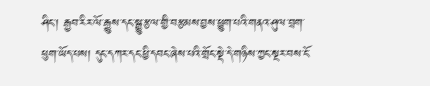ཤིང་། རྒྱབ་རིར་ལོ་རྒྱུས་དང་སྒྱུ་རྩལ་གྱི་བརྩམས་བྱས་ཕྱུག་པའི་གནའ་ཤུལ་བྲག་ཕུག་ཡོད་པས། དུང་དཀར་དང་ཕྱི་དབང་ཞེས་པའི་གྲོང་སྡེ་དེ་གཉིས་ཀྱང་སྔར་བས་ངོ་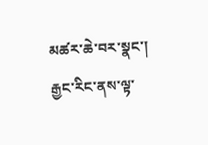མཚར་ཆེ་བར་སྣང་། རྒྱང་རིང་ནས་ལྟ་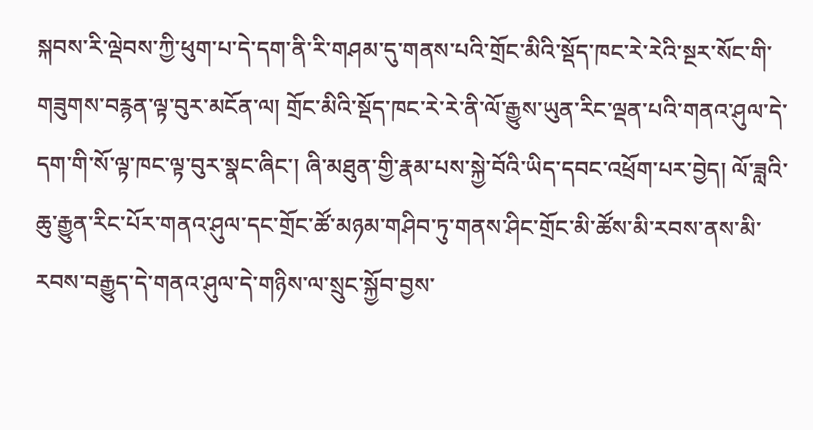སྐབས་རི་ལྡེབས་ཀྱི་ཕུག་པ་དེ་དག་ནི་རི་གཤམ་དུ་གནས་པའི་གྲོང་མིའི་སྡོད་ཁང་རེ་རེའི་སྔར་སོང་གི་གཟུགས་བརྙན་ལྟ་བུར་མངོན་ལ། གྲོང་མིའི་སྡོད་ཁང་རེ་རེ་ནི་ལོ་རྒྱུས་ཡུན་རིང་ལྡན་པའི་གནའ་ཤུལ་དེ་དག་གི་སོ་ལྟ་ཁང་ལྟ་བུར་སྣང་ཞིང་། ཞི་མཐུན་གྱི་རྣམ་པས་སྐྱེ་བོའི་ཡིད་དབང་འཕྲོག་པར་བྱེད། ལོ་ཟླའི་ཆུ་རྒྱུན་རིང་པོར་གནའ་ཤུལ་དང་གྲོང་ཚོ་མཉམ་གཤིབ་ཏུ་གནས་ཤིང་གྲོང་མི་ཚོས་མི་རབས་ནས་མི་རབས་བརྒྱུད་དེ་གནའ་ཤུལ་དེ་གཉིས་ལ་སྲུང་སྐྱོབ་བྱས་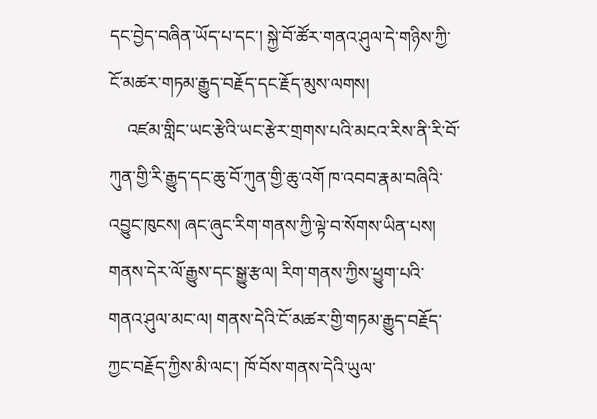དང་བྱེད་བཞིན་ཡོད་པ་དང་། སྐྱེ་བོ་ཚོར་གནའ་ཤུལ་དེ་གཉིས་ཀྱི་ངོ་མཚར་གཏམ་རྒྱུད་བརྗོད་དང་རྗོད་མུས་ལགས།
    འཛམ་གླིང་ཡང་རྩེའི་ཡང་རྩེར་གྲགས་པའི་མངའ་རིས་ནི་རི་བོ་ཀུན་གྱི་རི་རྒྱུད་དང་ཆུ་བོ་ཀུན་གྱི་ཆུ་འགོ ཁ་འབབ་རྣམ་བཞིའི་འབྱུང་ཁུངས། ཞང་ཞུང་རིག་གནས་ཀྱི་ལྟེ་བ་སོགས་ཡིན་པས། གནས་དེར་ལོ་རྒྱུས་དང་སྒྱུ་རྩལ། རིག་གནས་ཀྱིས་ཕྱུག་པའི་གནའ་ཤུལ་མང་ལ། གནས་དེའི་ངོ་མཚར་གྱི་གཏམ་རྒྱུད་བརྗོད་ཀྱང་བརྗོད་ཀྱིས་མི་ལང་། ཁོ་བོས་གནས་དེའི་ཡུལ་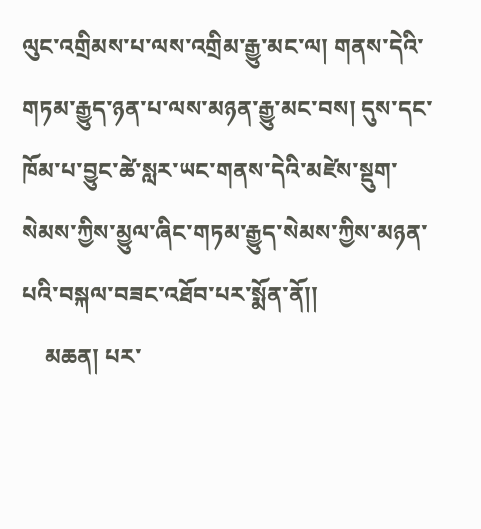ལུང་འགྲིམས་པ་ལས་འགྲིམ་རྒྱུ་མང་ལ། གནས་དེའི་གཏམ་རྒྱུད་ཉན་པ་ལས་མཉན་རྒྱུ་མང་བས། དུས་དང་ཁོམ་པ་བྱུང་ཚེ་སླར་ཡང་གནས་དེའི་མཛེས་སྡུག་སེམས་ཀྱིས་མྱུལ་ཞིང་གཏམ་རྒྱུད་སེམས་ཀྱིས་མཉན་པའི་བསྐལ་བཟང་འཐོབ་པར་སྨོན་ནོ།།
    མཆན། པར་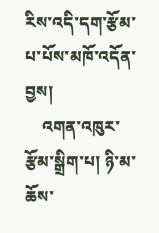རིས་འདི་དག་རྩོམ་པ་པོས་མཁོ་འདོན་བྱས།
    འགན་འཁུར་རྩོམ་སྒྲིག་པ། ཉི་མ་ཆོས་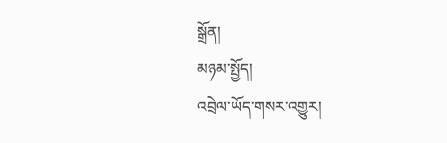སྒྲོན།
མཉམ་སྤྱོད།
འབྲེལ་ཡོད་གསར་འགྱུར།